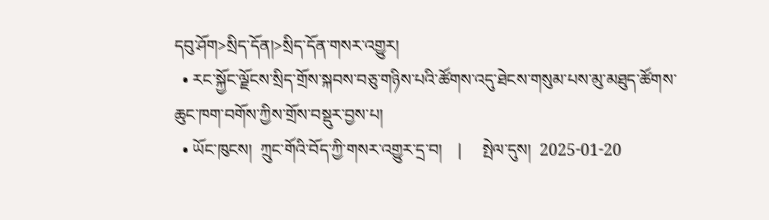དབུ་ཤོག>སྲིད་དོན།>སྲིད་དོན་གསར་འགྱུར།
  • རང་སྐྱོང་ལྗོངས་སྲིད་གྲོས་སྐབས་བཅུ་གཉིས་པའི་ཚོགས་འདུ་ཐེངས་གསུམ་པས་མུ་མཐུད་ཚོགས་ཆུང་ཁག་བགོས་ཀྱིས་གྲོས་བསྡུར་བྱས་པ།
  • ཡོང་ཁུངས།  ཀྲུང་གོའི་བོད་ཀྱི་གསར་འགྱུར་དྲ་བ།    |     སྤེལ་དུས།  2025-01-20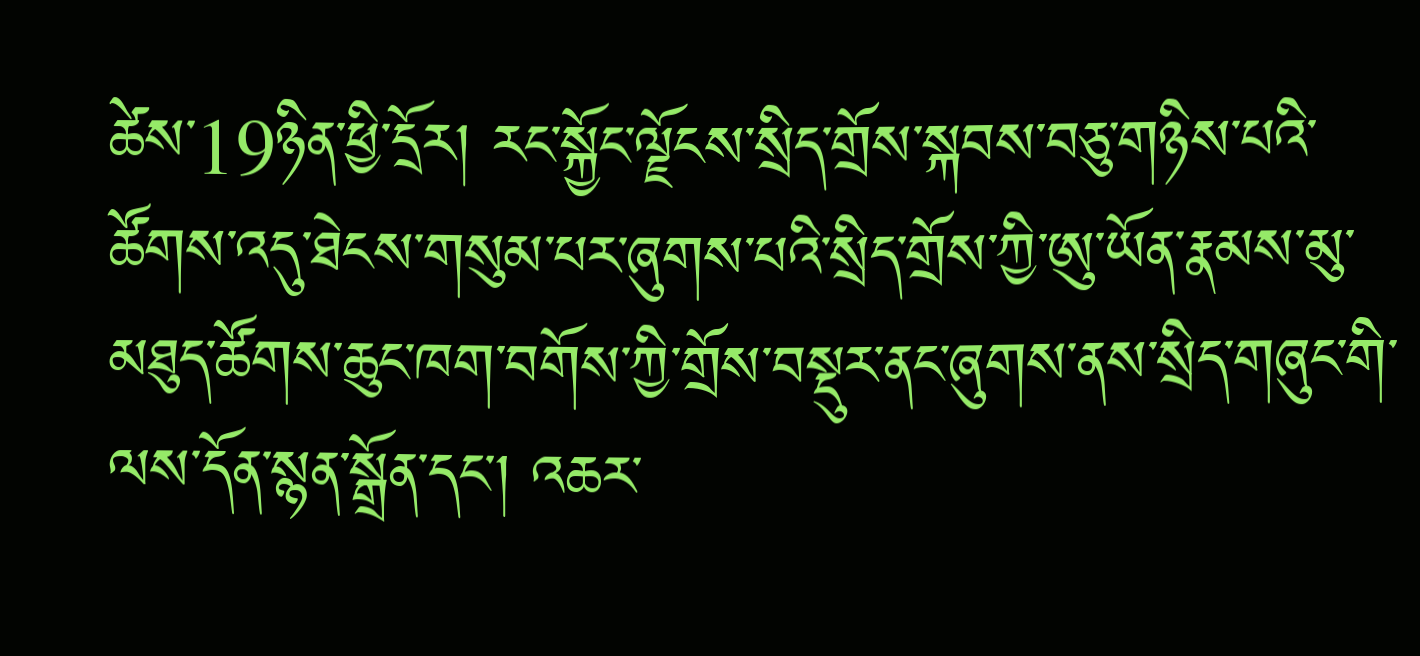ཚེས་19ཉིན་ཕྱི་དྲོར། རང་སྐྱོང་ལྗོངས་སྲིད་གྲོས་སྐབས་བཅུ་གཉིས་པའི་ཚོགས་འདུ་ཐེངས་གསུམ་པར་ཞུགས་པའི་སྲིད་གྲོས་ཀྱི་ཨུ་ཡོན་རྣམས་མུ་མཐུད་ཚོགས་ཆུང་ཁག་བགོས་ཀྱི་གྲོས་བསྡུར་ནང་ཞུགས་ནས་སྲིད་གཞུང་གི་ལས་དོན་སྙན་སྒྲོན་དང་། འཆར་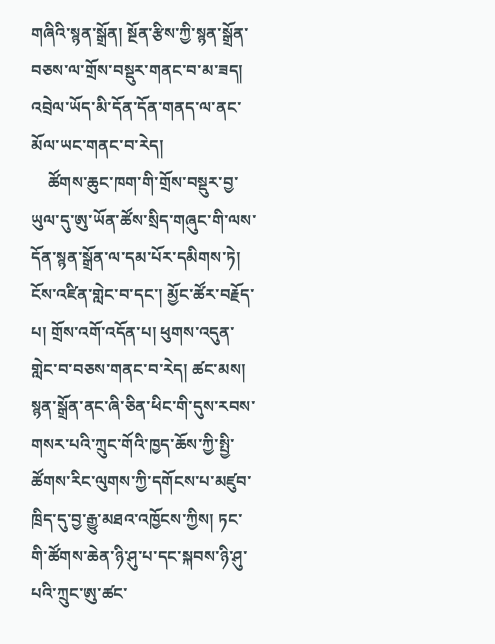གཞིའི་སྙན་སྒྲོན། སྔོན་རྩིས་ཀྱི་སྙན་སྒྲོན་བཅས་ལ་གྲོས་བསྡུར་གནང་བ་མ་ཟད། འབྲེལ་ཡོད་མི་དོན་དོན་གནད་ལ་ནང་མོལ་ཡང་གནང་བ་རེད།
    ཚོགས་ཆུང་ཁག་གི་གྲོས་བསྡུར་བྱ་ཡུལ་དུ་ཨུ་ཡོན་ཚོས་སྲིད་གཞུང་གི་ལས་དོན་སྙན་སྒྲོན་ལ་དམ་པོར་དམིགས་ཏེ། ངོས་འཛིན་གླེང་བ་དང་། མྱོང་ཚོར་བརྗོད་པ། གྲོས་འགོ་འདོན་པ། ཕུགས་འདུན་གླེང་བ་བཅས་གནང་བ་རེད། ཚང་མས། སྙན་སྒྲོན་ནང་ཞི་ཅིན་ཕིང་གི་དུས་རབས་གསར་པའི་ཀྲུང་གོའི་ཁྱད་ཆོས་ཀྱི་སྤྱི་ཚོགས་རིང་ལུགས་ཀྱི་དགོངས་པ་མཛུབ་ཁྲིད་དུ་བྱ་རྒྱུ་མཐའ་འཁྱོངས་ཀྱིས། ཏང་གི་ཚོགས་ཆེན་ཉི་ཤུ་པ་དང་སྐབས་ཉི་ཤུ་པའི་ཀྲུང་ཨུ་ཚང་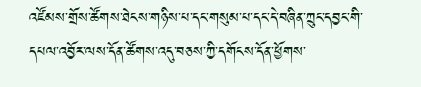འཛོམས་གྲོས་ཚོགས་ཐེངས་གཉིས་པ་དང་གསུམ་པ་དང་དེ་བཞིན་ཀྲུང་དབྱང་གི་དཔལ་འབྱོར་ལས་དོན་ཚོགས་འདུ་བཅས་ཀྱི་དགོངས་དོན་ཕྱོགས་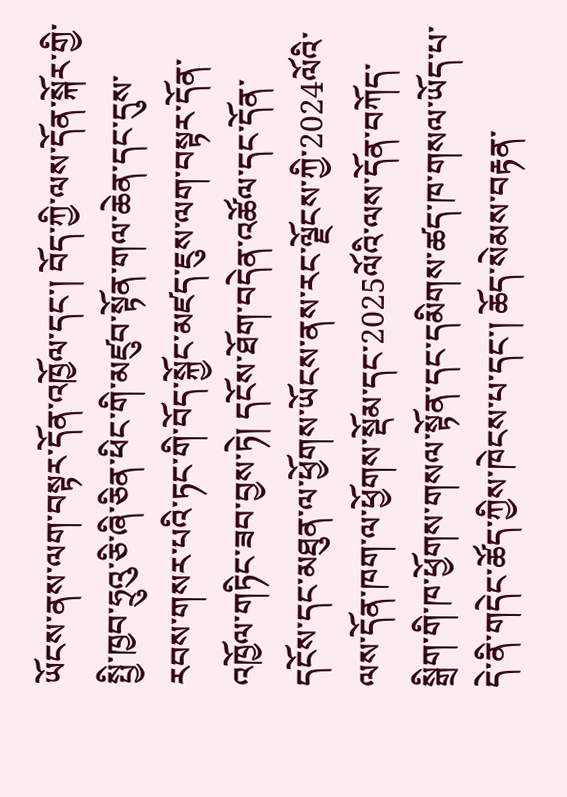ཡོངས་ནས་ལག་བསྟར་དོན་འཁྱོལ་དང་། བོད་ཀྱི་ལས་དོན་སྐོར་གྱི་སྤྱི་ཁྱབ་ཧྲུའུ་ཅི་ཞི་ཅིན་ཕིང་གི་མཛུབ་སྟོན་གལ་ཆེན་དང་དུས་རབས་གསར་པའི་ཏང་གི་བོད་སྐྱོང་མཛད་ཇུས་ལག་བསྟར་དོན་འཁྱོལ་གཏིང་ཟབ་བྱས་ཏེ། དངོས་ཐོག་བདེན་འཚོལ་དང་དོན་དངོས་དང་མཐུན་ལ་ཕྱོགས་ཡོངས་ནས་རང་ལྗོངས་ཀྱི་2024ལོའི་ལས་དོན་ཁག་ལ་ཕྱོགས་སྡོམ་དང་2025ལོའི་ལས་དོན་བཀོད་སྒྲིག་གི་ཁ་ཕྱོགས་གསལ་སྟོན་དང་དམིགས་ཚད་ཁ་གསལ་ཡོད་པ་དེ་ནི་གདེང་ཚོད་ཀྱིས་ཁེངས་པ་དང་། ཆོད་སེམས་བརྟན་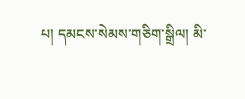པ། དམངས་སེམས་གཅིག་སྒྲིལ། མི་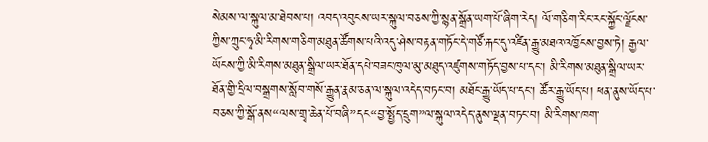སེམས་ལ་སྐུལ་མ་ཐེབས་པ། འབད་འབུངས་ཡར་སྐུལ་བཅས་ཀྱི་སྙན་སྒྲོན་ཡག་པོ་ཞིག་རེད། ལོ་གཅིག་རིང་རང་སྐྱོང་ལྗོངས་ཀྱིས་ཀྲུང་ཧྭ་མི་རིགས་གཅིག་མཐུན་ཚོགས་པའི་འདུ་ཤེས་བརྟན་གཏོང་དེ་གཙོ་རྐང་དུ་འཛིན་རྒྱུ་མཐའ་འཁྱོངས་བྱས་ཏེ། རྒྱལ་ཡོངས་ཀྱི་མི་རིགས་མཐུན་སྒྲིལ་ཡར་ཐོན་དཔེ་བཟང་ཁུལ་མུ་མཐུད་འཛུགས་གཏོད་བྱས་པ་དང་། མི་རིགས་མཐུན་སྒྲིལ་ཡར་ཐོན་གྱི་དྲིལ་བསྒྲགས་སློབ་གསོ་རྒྱུན་རྣམ་ཅན་ལ་སྐུལ་འདེད་བཏང་བ། མཐོང་རྒྱུ་ཡོད་པ་དང་། ཚོར་རྒྱུ་ཡོད་པ། ཕན་ནུས་ཡོད་པ་བཅས་ཀྱི་སྒོ་ནས“ལས་གྲྭ་ཆེན་པོ་བཞི”དང“བྱ་སྤྱོད་དྲུག”ལ་སྐུལ་འདེད་ནུས་ལྡན་བཏང་བ། མི་རིགས་ཁག་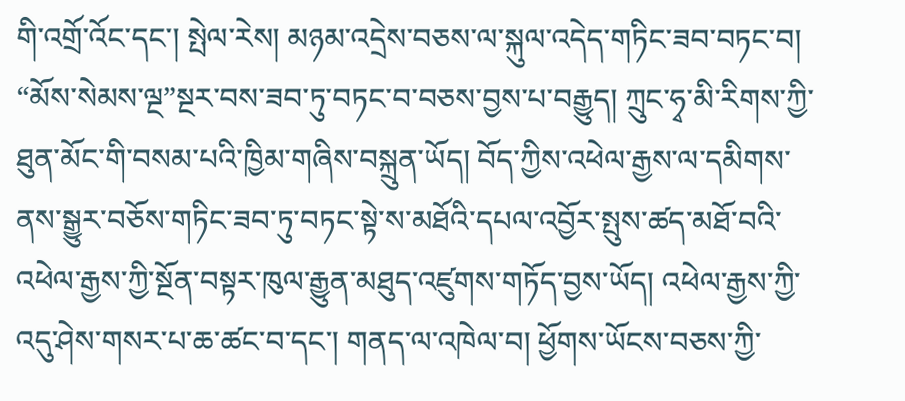གི་འགྲོ་འོང་དང་། སྤེལ་རེས། མཉམ་འདྲེས་བཅས་ལ་སྐུལ་འདེད་གཏིང་ཟབ་བཏང་བ། “མོས་སེམས་ལྔ”སྔར་བས་ཟབ་ཏུ་བཏང་བ་བཅས་བྱས་པ་བརྒྱུད། ཀྲུང་ཧྭ་མི་རིགས་ཀྱི་ཐུན་མོང་གི་བསམ་པའི་ཁྱིམ་གཞིས་བསྐྲུན་ཡོད། བོད་ཀྱིས་འཕེལ་རྒྱས་ལ་དམིགས་ནས་སྒྱུར་བཅོས་གཏིང་ཟབ་ཏུ་བཏང་སྟེ་ས་མཐོའི་དཔལ་འབྱོར་སྤུས་ཚད་མཐོ་བའི་འཕེལ་རྒྱས་ཀྱི་སྔོན་བསྟར་ཁུལ་རྒྱུན་མཐུད་འཛུགས་གཏོད་བྱས་ཡོད། འཕེལ་རྒྱས་ཀྱི་འདུ་ཤེས་གསར་པ་ཆ་ཚང་བ་དང་། གནད་ལ་འཁེལ་བ། ཕྱོགས་ཡོངས་བཅས་ཀྱི་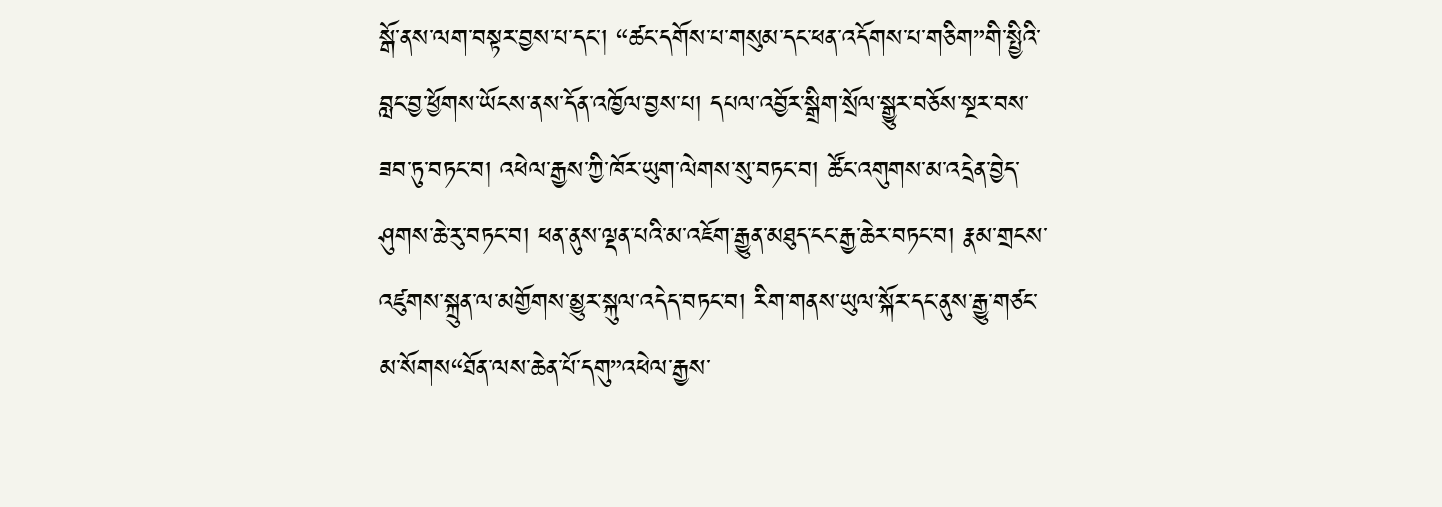སྒོ་ནས་ལག་བསྟར་བྱས་པ་དང་། “ཚང་དགོས་པ་གསུམ་དང་ཕན་འདོགས་པ་གཅིག”གི་སྤྱིའི་བླང་བྱ་ཕྱོགས་ཡོངས་ནས་དོན་འཁྱོལ་བྱས་པ། དཔལ་འབྱོར་སྒྲིག་སྲོལ་སྒྱུར་བཅོས་སྔར་བས་ཟབ་ཏུ་བཏང་བ། འཕེལ་རྒྱས་ཀྱི་ཁོར་ཡུག་ལེགས་སུ་བཏང་བ། ཚོང་འགུགས་མ་འདྲེན་བྱེད་ཤུགས་ཆེ་རུ་བཏང་བ། ཕན་ནུས་ལྡན་པའི་མ་འཇོག་རྒྱུན་མཐུད་ངང་རྒྱ་ཆེར་བཏང་བ། རྣམ་གྲངས་འཛུགས་སྐྲུན་ལ་མགྱོགས་མྱུར་སྐུལ་འདེད་བཏང་བ། རིག་གནས་ཡུལ་སྐོར་དང་ནུས་རྒྱུ་གཙང་མ་སོགས“ཐོན་ལས་ཆེན་པོ་དགུ”འཕེལ་རྒྱས་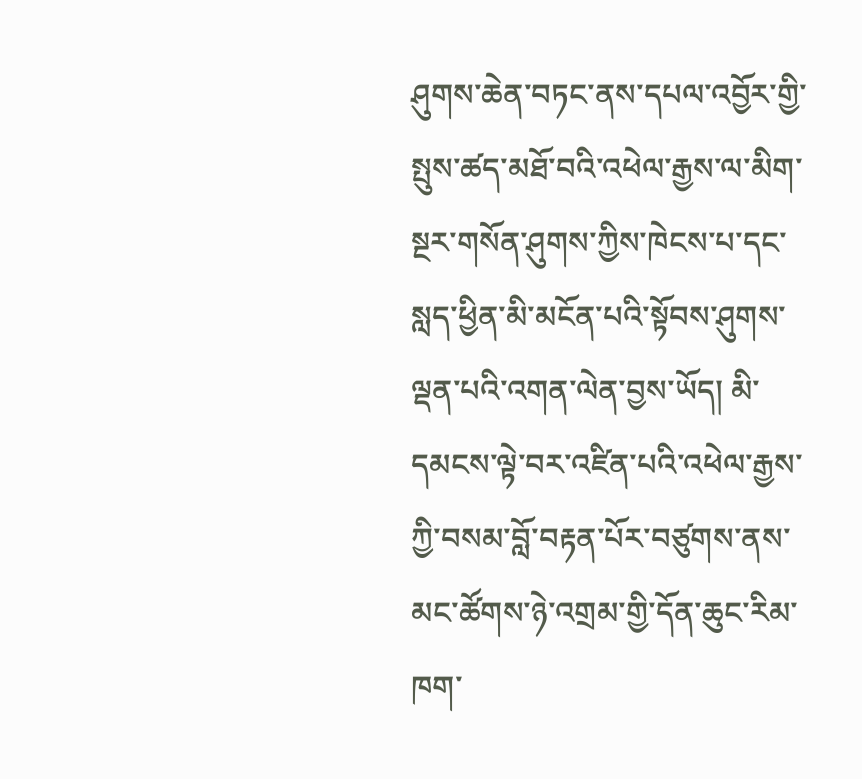ཤུགས་ཆེན་བཏང་ནས་དཔལ་འབྱོར་གྱི་སྤུས་ཚད་མཐོ་བའི་འཕེལ་རྒྱས་ལ་མིག་སྔར་གསོན་ཤུགས་ཀྱིས་ཁེངས་པ་དང་སླད་ཕྱིན་མི་མངོན་པའི་སྟོབས་ཤུགས་ལྡན་པའི་འགན་ལེན་བྱས་ཡོད། མི་དམངས་ལྟེ་བར་འཛིན་པའི་འཕེལ་རྒྱས་ཀྱི་བསམ་བློ་བརྟན་པོར་བཙུགས་ནས་མང་ཚོགས་ཉེ་འགྲམ་གྱི་དོན་ཆུང་རིམ་ཁག་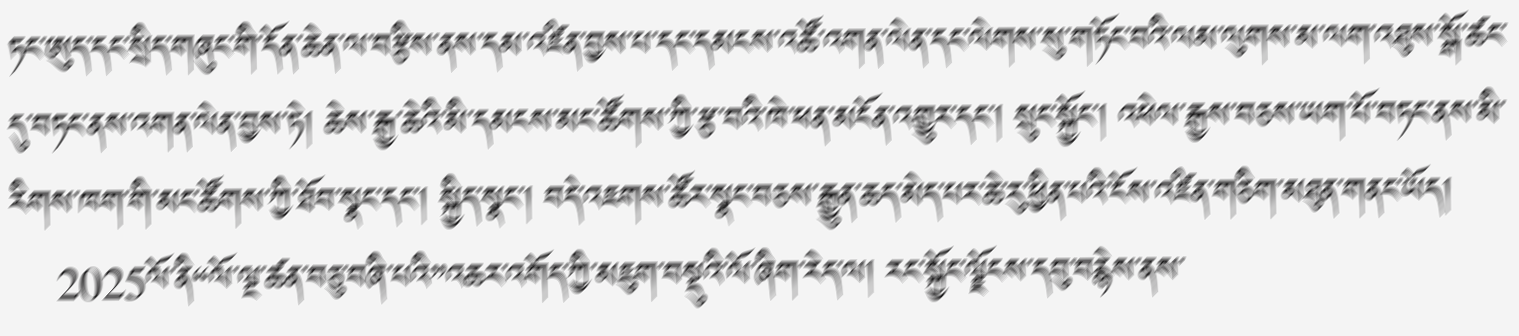ཏང་ཨུད་དང་སྲིད་གཞུང་གི་དོན་ཆེན་ལ་བརྩིས་ནས་དམ་འཛིན་བྱས་པ་དང་དམངས་འཚོ་འགན་ལེན་དང་ལེགས་སུ་གཏོང་བའི་ལམ་ལུགས་མ་ལག་འཐུས་སྒོ་ཚང་དུ་བཏང་ནས་འགན་ལེན་བྱས་ཏེ། ཆེས་རྒྱ་ཆེའི་མི་དམངས་མང་ཚོགས་ཀྱི་རྩ་བའི་ཁེ་ཕན་མངོན་འགྱུར་དང་། སྲུང་སྐྱོང་། འཕེལ་རྒྱས་བཅས་ཡག་པོ་བཏང་ནས་མི་རིགས་ཁག་གི་མང་ཚོགས་ཀྱི་ཐོབ་སྣང་དང་། སྐྱིད་སྣང་། བདེ་འཇགས་ཚོར་སྣང་བཅས་རྒྱུན་ཆད་མེད་པར་ཆེ་རུ་ཕྱིན་པའི་ངོས་འཛིན་གཅིག་མཐུན་གནང་ཡོད།
    2025ལོ་ནི“ལོ་ལྔ་ཚན་བཅུ་བཞི་པའི”འཆར་འགོད་ཀྱི་མཇུག་བསྡུའི་ལོ་ཞིག་རེད་ལ། རང་སྐྱོང་ལྗོངས་དབུ་བརྙེས་ནས་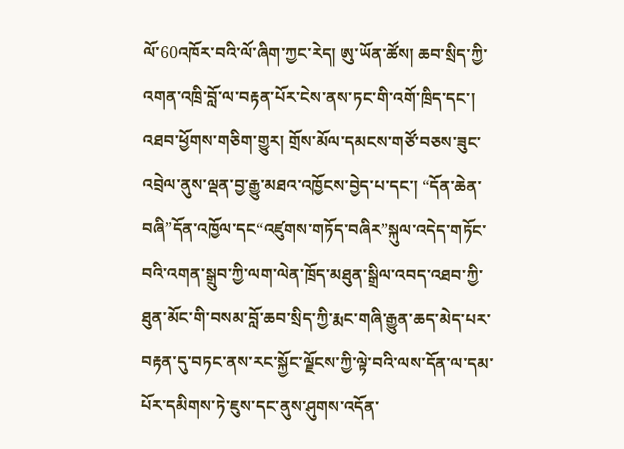ལོ་60འཁོར་བའི་ལོ་ཞིག་ཀྱང་རེད། ཨུ་ཡོན་ཚོས། ཆབ་སྲིད་ཀྱི་འགན་འཁྲི་བློ་ལ་བརྟན་པོར་ངེས་ནས་ཏང་གི་འགོ་ཁྲིད་དང་། འཐབ་ཕྱོགས་གཅིག་གྱུར། གྲོས་མོལ་དམངས་གཙོ་བཅས་ཟུང་འབྲེལ་ནུས་ལྡན་བྱ་རྒྱུ་མཐའ་འཁྱོངས་བྱེད་པ་དང་། “དོན་ཆེན་བཞི”དོན་འཁྱོལ་དང“འཛུགས་གཏོད་བཞིར”སྐུལ་འདེད་གཏོང་བའི་འགན་སྒྲུབ་ཀྱི་ལག་ལེན་ཁྲོད་མཐུན་སྒྲིལ་འབད་འཐབ་ཀྱི་ཐུན་མོང་གི་བསམ་བློ་ཆབ་སྲིད་ཀྱི་རྨང་གཞི་རྒྱུན་ཆད་མེད་པར་བརྟན་དུ་བཏང་ནས་རང་སྐྱོང་ལྗོངས་ཀྱི་ལྟེ་བའི་ལས་དོན་ལ་དམ་པོར་དམིགས་ཏེ་ཇུས་དང་ནུས་ཤུགས་འདོན་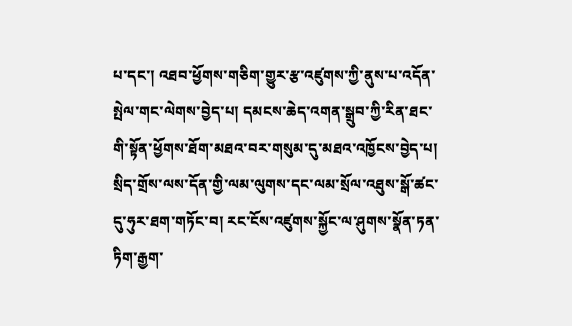པ་དང་། འཐབ་ཕྱོགས་གཅིག་གྱུར་རྩ་འཛུགས་ཀྱི་ནུས་པ་འདོན་སྤེལ་གང་ལེགས་བྱེད་པ། དམངས་ཆེད་འགན་སྒྲུབ་ཀྱི་རིན་ཐང་གི་སྟོན་ཕྱོགས་ཐོག་མཐའ་བར་གསུམ་དུ་མཐའ་འཁྱོངས་བྱེད་པ། སྲིད་གྲོས་ལས་དོན་གྱི་ལམ་ལུགས་དང་ལམ་སྲོལ་འཐུས་སྒོ་ཚང་དུ་ཧུར་ཐག་གཏོང་བ། རང་ངོས་འཛུགས་སྐྱོང་ལ་ཤུགས་སྣོན་ཏན་ཏིག་རྒྱག་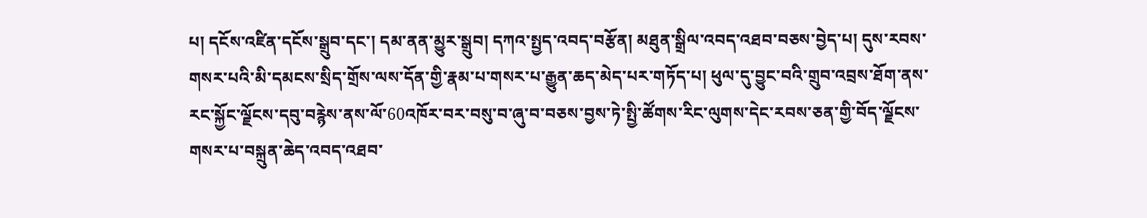པ། དངོས་འཛིན་དངོས་སྒྲུབ་དང་། དམ་ནན་མྱུར་སྒྲུབ། དཀའ་སྤྱད་འབད་བརྩོན། མཐུན་སྒྲིལ་འབད་འཐབ་བཅས་བྱེད་པ། དུས་རབས་གསར་པའི་མི་དམངས་སྲིད་གྲོས་ལས་དོན་གྱི་རྣམ་པ་གསར་པ་རྒྱུན་ཆད་མེད་པར་གཏོད་པ། ཕུལ་དུ་བྱུང་བའི་གྲུབ་འབྲས་ཐོག་ནས་རང་སྐྱོང་ལྗོངས་དབུ་བརྙེས་ནས་ལོ་60འཁོར་བར་བསུ་བ་ཞུ་བ་བཅས་བྱས་ཏེ་སྤྱི་ཚོགས་རིང་ལུགས་དེང་རབས་ཅན་གྱི་བོད་ལྗོངས་གསར་པ་བསྐྲུན་ཆེད་འབད་འཐབ་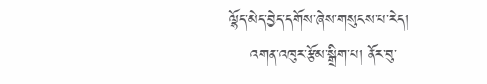ལྷོད་མེད་བྱེད་དགོས་ཞེས་གསུངས་པ་རེད།
    འགན་འཁུར་རྩོམ་སྒྲིག་པ། ནོར་བུ་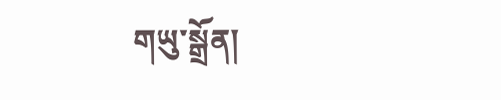གཡུ་སྒྲོན།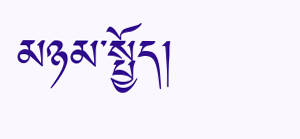མཉམ་སྤྱོད།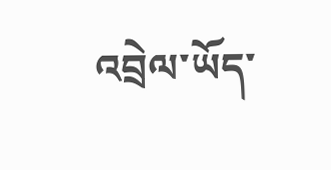འབྲེལ་ཡོད་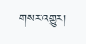གསར་འགྱུར།